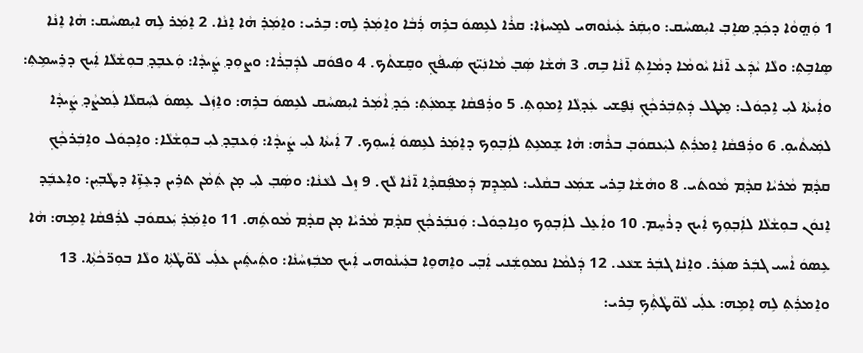1 ܘܲܗ̤ܘܵܐ ܕܟܲܕ݂ ܣܐܸܒ݂ ܐܝܼܣܚܵܩ: ܘܝܼܩܲܪ ܥܲܝܢܵܘܗܝ ܠܡܸܚܙܵܐ: ܩܪܵܐ ܠܥܹܣܘܿ ܒܪܹܗ ܪܲܒܵܐ ܘܐܸܡܲܪ݂ ܠܹܗ: ܒܹܪܝ: ܘܐܸܡܲܪ݂ ܗܵܐ ܐܸܢܵܐ. 2 ܐܸܡܲܪ ܠܹܗ ܐܝܼܣܚܵܩ: ܗܵܐ ܐܸܢܵܐ ܣܸܐܒܹܬܼ: ܘܠܵܐ ܝܵܕܲܥ ܐ̄ܢܵܐ ܝܵܘܡܵܐ ܕܡܵܐܹܬܼ ܐ̄ܢܵܐ ܒܹܗ. 3 ܗܵܫܵܐ ܣܲܒ݂ ܡܵܐܢܲܝ̈ܟ ܣܲܝܦܵܟ݂ ܘܩܸܫܬܵܟ. 4 ܘܦܘܿܩ ܠܕܲܒ݂ܪܵܐ: ܘܨܘܼܕ݂ ܨܲܝܕܵܐ: ܘܲܥܒܸܕ݂ ܒܘܼܫܵܠܵܐ ܐܲܝܟ ܕܪܸܚܡܹܬܼ: ܘܐܲܝܬܵܐ ܠܝܼ ܐܹܟ݂ܘܿܠ: ܡܸܛܠ ܕܲܬܼܒܲܪܟ݂ܵܟ݂ ܢܲܦ̮ܫܝ ܥܲܕ݂ܠܵܐ ܐܹܡܘܼܬܼ. 5 ܘܪܲܦܩܵܐ ܫܸܡܥܲܬܼ: ܟܲܕ݂ ܐܵܡܲܪ ܐܝܼܣܚܵܩ ܠܥܹܣܘܿ ܒܪܹܗ: ܘܐܸܙܲܠ ܥܹܣܘܿ ܠܚܲܩܠܵܐ ܠܲܡܨܵܕ݂ ܨܲܝܕܵܐ ܠܡܲܝܬܵܝܘܼ. 6 ܘܪܲܦܩܵܐ ܐܸܡܪܲܬܼ ܠܝܲܥܩܘܿܒ݂ ܒܪܵܗ: ܗܵܐ ܫܸܡܥܹܬܼ ܠܐܲܒ݂ܘܼܟ ܕܐܸܡܲܪ ܠܥܹܣܘܿ ܐܲܚܘܼܟ. 7 ܐܲܝܬܵܐ ܠܝܼ ܨܲܝܕܵܐ: ܘܲܥܒܸܕ݂ ܠܝܼ ܒܘܼܫܵܠܵܐ: ܘܐܹܟ݂ܘܿܠ ܘܐܹܒܲܪܟ݂ܵܟ݂ ܩܕ݂ܵܡ ܡܵܪܝܵܐ ܩܕ݂ܵܡ ܡܵܘܬܿܝ. 8 ܘܗܵܫܵܐ ܒܹܪܝ ܫܡܲܥ ܒܩܵܠܝ: ܠܡܸܕܸܡ ܕܲܡܦܲܩܕ݂ܵܐ ܐ̄ܢܵܐ ܠܵܟ. 9 ܙܸܠ ܠܥܵܢܵܐ: ܘܣܲܒ݂ ܠܝܼ ܡ̣ܢ ܬܲܡܵܢ ܬܪܹܝܢ ܕܥܸܙܹ̈ܐ ܕܛܵܒ݂ܝܼܢ: ܘܐܸܥܒܸܿܕ ܐܸܢܘܿܢ ܒܘܼܫܵܠܵܐ ܠܐܲܒ݂ܘܼܟ ܐܲܝܟ ܕܪܵܚܸܡ. 10 ܘܐܲܥܸܠ ܠܐܲܒ݂ܘܼܟ ܘܢܹܐܟ݂ܘܿܠ: ܘܲܢܒܲܪܟ݂ܵܟ݂ ܩܕ݂ܵܡ ܡܵܪܝܵܐ ܡ̣ܢ ܩܕ݂ܵܡ ܡܵܘܬܹܿܗ. 11 ܘܐܸܡܲܪ݂ ܝܲܥܩܘܿܒ݂ ܠܪܲܦܩܵܐ ܐܸܡܹܗ: ܗܵܐ ܥܹܣܘܿ ܐܵܚܝ ܓܒܲܪ ܣܥܲܪ. ܘܐܸܢܵܐ ܓܒܲܪ ܫܥܵܥ. 12 ܕܲܠܡܵܐ ܢܡܘܼܫܲܢܝ ܐܲܒ݂ܝ ܘܐܸܗܘܸܐ ܒܥܲܝܢܵܘܗܝ ܐܲܝܟ ܡܒܲܙܚܵܢܵܐ: ܘܬܲܝܬܸܿܝܢ ܥܠܲܝ ܠܵܘ̈ܛܵܬܼܵܐ ܘܠܵܐ ܒܘܼܪ̈ܟܵܬܼܵܐ. 13 ܘܐܸܡܪܲܬܼ ܠܹܗ ܐܸܡܹܗ: ܥܠܲܝ ܠܵܘ̈ܛܵܬܼܵܟ݂ ܒܹܪܝ: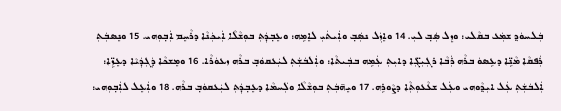ܒܲܠܚܘܿܕ݂ ܫܡܲܥ ܒܩܵܠܝ: ܘܙܸܠ ܣܲܒ݂ ܠܝܼ. 14 ܘܐܸܙܲܠ ܢܣܲܒ݂ ܘܐܲܝܬܿܝܼ ܠܐܸܡܹܗ: ܘܥܸܒ݂ܕܲܬܼ ܒܘܼܫܵܠܵܐ ܐܲܝܟܲܢܵܐ ܕܪܵܚܸܡ ܐܲܒ݂ܘܼܗܝ. 15 ܘܢܸܣܒܲܬܼ ܪܲܦܩܵܐ ܡܵܢܹ̈ܐ ܕܥܹܣܘܿ ܒܪܵܗ ܪܲܒܵܐ ܪܓܼܝܼܓܼ̈ܐ ܕܐܝܼܬܼ ܥܲܡܹܗ ܒܒܲܝܬܵܐ: ܘܐܲܠܒܿܫܲܬܼ ܠܝܲܥܩܘܿܒ݂ ܒܪܵܗ ܙܥܘܿܪܵܐ. 16 ܘܡܸܫܟܵܐ ܕܲܓܼܕܲܝܵܐ ܕܥܸܙܹ̈ܐ: ܐܲܠܒܿܫܲܬܼ ܥܲܠ ܐܝܼܕ݂ܵܘܗܝ ܘܥܲܠ ܫܥܵܥܘܼܬܼܵܐ ܕܨܵܘܪܹܗ. 17 ܘܝܸܗ̄ܒܲܬܼ ܒܘܼܫܵܠܵܐ ܘܠܲܚܡܵܐ ܕܥܸܒ݂ܕܲܬܼ ܠܝܲܥܩܘܿܒ݂ ܒܪܵܗ. 18 ܘܐܲܥܸܠ ܠܐܲܒ݂ܘܼܗܝ: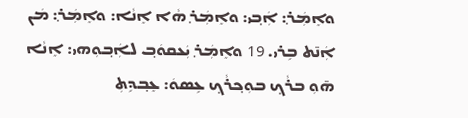ܘܐܸܡܲܪ݂: ܐܲܒ݂ܝ: ܘܐܸܡܲܪ݂ ܗܵܐ ܐܸܢܵܐ: ܘܐܸܡܲܪ݂: ܡܿܢ ܐܲܢ̄ܬ ܒܹܪܝ. 19 ܘܐܸܡܲܪ݂ ܝܲܥܩܘܿܒ݂ ܠܐܲܒ݂ܘܼܗܝ: ܐܸܢܵܐ ܗ̄ܘܼ ܒܪܵܟ݂ ܒܘܼܟ݂ܪܵܟ݂ ܥܹܣܘܿ: ܥܸܒ݂ܕܹܬܼ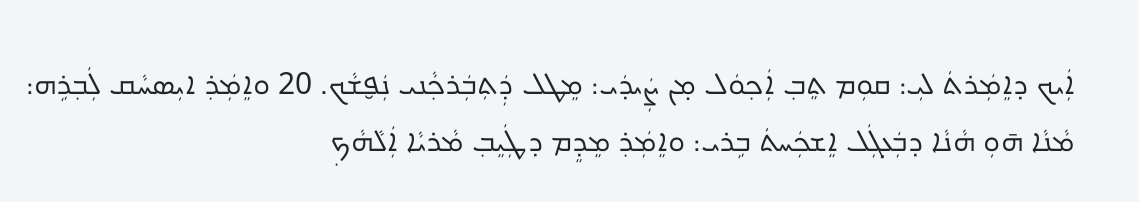ܐܲܝܟ ܕܐܸܡܲܪܬܿ ܠܝܼ: ܩܘܼܡ ܬܸܒ݂ ܐܲܟ݂ܘܿܠ ܡ̣ܢ ܨܲܝܕܿܝ: ܡܸܛܠ ܕܲܬܼܒܲܪܟ݂ܵܢܝ ܢܲܦ̮ܫܵܟ. 20 ܘܐܸܡܲܪ݂ ܐܝܼܣܚܵܩ ܠܲܒ݂ܪܹܗ: ܡܵܢܵܐ ܗ̄ܘܼ ܗܵܢܵܐ ܕܒܲܥܓܲܠ ܐܸܫܟܲܚܬܿ ܒܹܪܝ: ܘܐܸܡܲܪ݂ ܡܸܕܸܡ ܕܛܲܝܸܒ݂ ܡܵܪܝܵܐ ܐܲܠܵܗܵܟ݂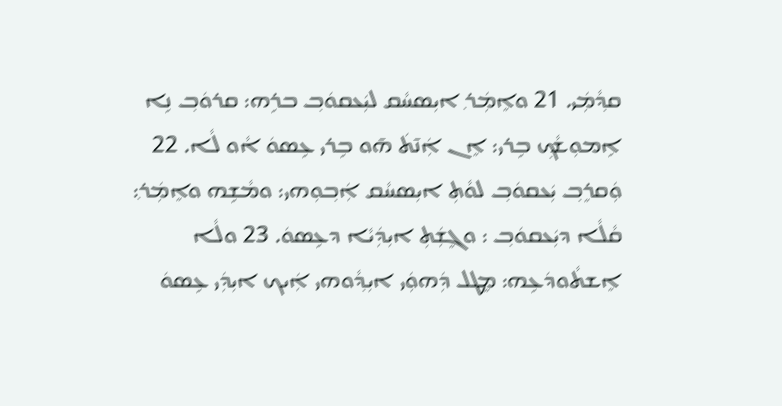ܩܕ݂ܵܡܲܝ. 21 ܘܐܸܡܲܪ݂ ܐܝܼܣܚܵܩ ܠܝܲܥܩܘܿܒ݂ ܒܪܹܗ: ܩܪܘܿܒ݂ ܢܹܐ ܐܹܡܘܼܫܵܟ݂ ܒܹܪܝ: ܐܸܢ ܐܲܢ̄ܬܿ ܗ̄ܘ ܒܹܪܝ ܥܹܣܘܿ ܐܵܘ ܠܵܐ. 22 ܘܲܩܪܸܒ݂ ܝܲܥܩܘܿܒ݂ ܠܘܵܬܼ ܐܝܼܣܚܵܩ ܐܲܒ݂ܘܼܗܝ: ܘܡܵܫܹܗ ܘܐܸܡܲܪ݂: ܩܵܠܵܐ ܕܝܲܥܩܘܿܒ݂ : ܘܓܸܫܲܬܼ ܐܝܼܕܲܝܵܐ ܕܥܹܣܘܿ. 23 ܘܠܵܐ ܐܸܫܬܵܘܕܿܥܹܗ: ܡܸܛܠ ܕܲܗܘܲܝ ܐܝܼܕ݂ܵܘܗܝ ܐܲܝܟ ܐܝܼܕܲܝ ܥܹܣܘܿ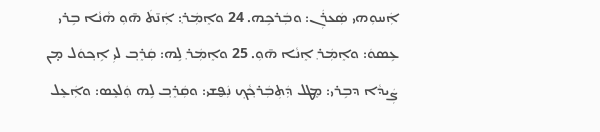ܐܲܚܘܼܗܝ ܣܲܥܪܲܢ: ܘܒܲܪܟܹܗ. 24 ܘܐܸܡܲܪ݂: ܐܲܢ̄ܬܿ ܗ̄ܘܼ ܗܵܢܵܐ ܒܹܪܝ ܥܹܣܘܿ: ܘܐܸܡܲܪ݂ ܐܸܢܵܐ ܗ̄ܘܼ. 25 ܘܐܸܡܲܪ݂ ܠܹܗ: ܩܲܪܸܒ݂ ܠܝܼ ܐܹܟ݂ܘܿܠ ܡ̣ܢ ܨܲܝܕܵܐ ܕܒܹܪܝ: ܡܸܛܠ ܕܲܬܼܒܲܪܟ݂ܵܟ݂ ܢܲܦ̮ܫܝ: ܘܩܲܪܸܒ݂ ܠܹܗ ܘܲܠܥܸܣ: ܘܐܲܥܸܠ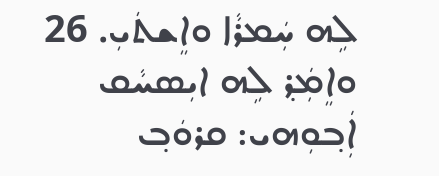ܠܹܗ ܚܲܡܪܵܐ ܘܐܸܫܬܿܝܼ. 26 ܘܐܸܡܲܪ݂ ܠܹܗ ܐܝܼܣܚܵܩ ܐܲܒ݂ܘܼܗܝ: ܩܪܘܿܒ݂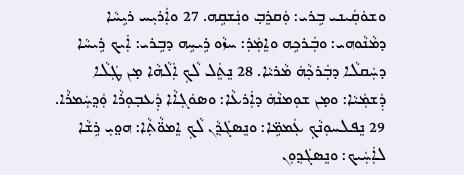ܘܫܘܿܩܲܝܢܝ ܒܹܪܝ: ܘܲܩܪܸܒ݂ ܘܢܲܫܩܹܗ. 27 ܘܐܲܪܝܼܚ ܪܝܹܚܵܐ ܕܡܵܢܵܘܗܝ: ܘܒܲܪܟܹܗ ܘܐܸܡܲܪ݂: ܚܙܵܘ ܪܹܝܚܹܗ ܕܒܹܪܝ: ܐܲܝܟ ܪܹܝܚܵܐ ܕܚܲܩܠܵܐ ܕܒܲܪܟ݂ܵܗܿ ܡܵܪܝܵܐ. 28 ܢܸܬܸܿܠ ܠܵܟ݂ ܐܲܠܵܗܵܐ ܡ̣ܢ ܛܲܠܵܐ ܕܲܫܡܲܝܵܐ: ܘܡ̣ܢ ܫܘܼܡܢܵܗܿ ܕܐܲܪܥܵܐ: ܘܣܘܿܓܼܐܵܐ ܕܲܥܒ݂ܘܼܪܵܐ ܘܲܕ݂ܚܲܡܪܵܐ. 29 ܢܸܦܠܚܘܼܢܵܟ݂ ܥܲܡܡܹ̈ܐ: ܘܢܸܣܓܿܕ݂ܵܢ ܠܵܟ݂ ܐܸܡܘ̈ܵܬܼܵܐ: ܗܘ̤ܝܼ ܪܹܫܵܐ ܠܐܲܚܲܝܟ: ܘܢܸܣܓܿܕ݂ܘܼܢ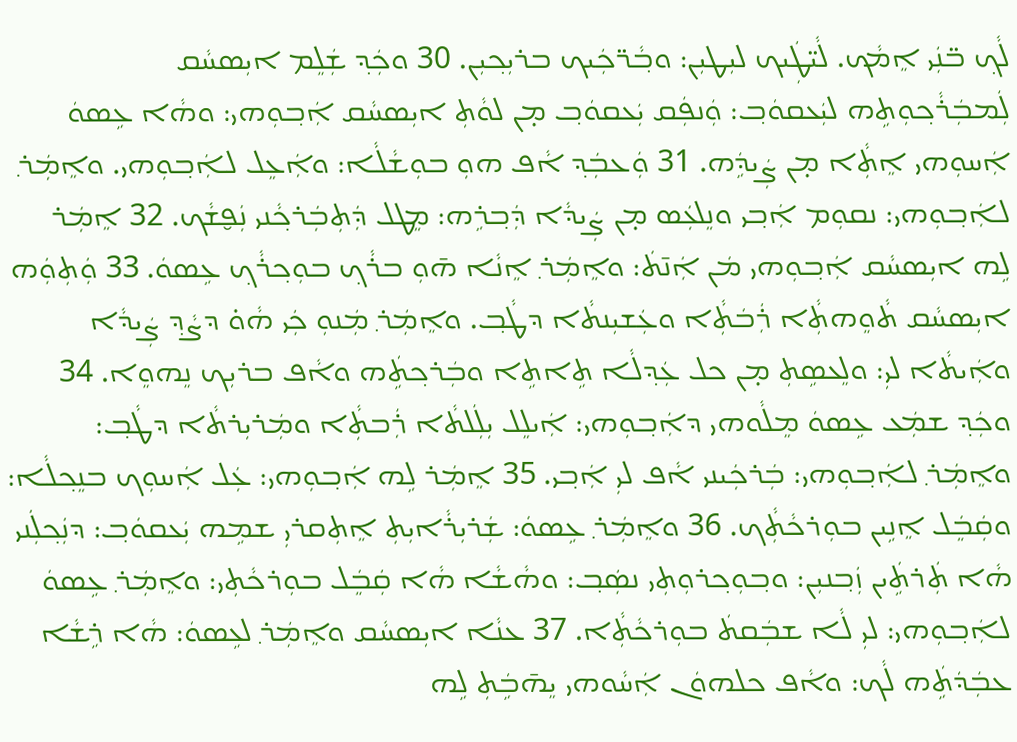ܠܵܟ݂ ܒ̈ܢܲܝ ܐܸܡܵܟ. ܠܵܝ̈ܛܲܝܟ ܠܝܼܛܝܼܢ: ܘܒ݂ܵܪ̈ܟܲܝܟ ܒܪܝܼܟ݂ܝܼܢ. 30 ܘܟܲܕ݂ ܫܲܠܸܡ ܐܝܼܣܚܵܩ ܠܲܡܒܲܪܵܟ݂ܘܼܬܹܗ ܠܝܲܥܩܘܿܒ݂: ܘܲܢܦܲܩ ܝܲܥܩܘܿܒ݂ ܡ̣ܢ ܠܘܵܬܼ ܐܝܼܣܚܵܩ ܐܲܒ݂ܘܼܗܝ: ܘܗܵܐ ܥܹܣܘܿ ܐܲܚܘܼܗܝ ܐܸܬܼܵܐ ܡ̣ܢ ܨܲܝܕܹܿܗ. 31 ܘܲܥܒܲܕ݂ ܐܵܦ ܗܘܼ ܒܘܼܫܵܠܵܐ: ܘܐܲܥܸܠ ܠܐܲܒ݂ܘܼܗܝ. ܘܐܸܡܲܪ݂ ܠܐܲܒ݂ܘܼܗܝ: ܢܩܘܼܡ ܐܲܒ݂ܝ ܘܢܸܠܥܲܣ ܡ̣ܢ ܨܲܝܕܵܐ ܕܲܒ݂ܪܹܗ: ܡܸܛܠ ܕܲܬܼܒܲܪܟ݂ܵܢܝ ܢܲܦ̮ܫܵܟ. 32 ܐܸܡܲܪ ܠܹܗ ܐܝܼܣܚܵܩ ܐܲܒ݂ܘܼܗܝ ܡܿܢ ܐܲܢ̄ܬܿ: ܘܐܸܡܲܪ݂ ܐܸܢܵܐ ܗ̄ܘܼ ܒܪܵܟ݂ ܒܘܼܟ݂ܪܵܟ݂ ܥܹܣܘܿ. 33 ܘܲܬܼܘܲܗ ܐܝܼܣܚܵܩ ܬܵܘܸܗܬܼܵܐ ܪܲܒܿܬܼܵܐ ܘܥܲܫܝܼܢܬܵܐ ܕܛܵܒ݂. ܘܐܸܡܲܪ݂ ܡܲܢܘܼ ܟܲܝ ܗܵܘ̇ ܕܨܵܕ݂ ܨܲܝܕܵܐ ܘܐܲܝܬܵܐ ܠܝܼ: ܘܠܸܥܣܹܬܼ ܡ̣ܢ ܟܠ ܥܲܕ݂ܠܵܐ ܬܹܐܬܹܐ ܘܒܲܪܟ݂ܬܹܿܗ ܘܐܵܦ ܒܪܝܼܟ ܢܸܗܘܸܐ. 34 ܘܟܲܕ݂ ܫܡܲܥ ܥܹܣܘܿ ܡܸܠܵܘܗܝ ܕܐܲܒ݂ܘܼܗܝ: ܐܲܝܠܸܠ ܝܼܠܲܠܬܵܐ ܪܲܒܬܼܵܐ ܘܡܲܪܝܼܪܬܵܐ ܕܛܵܒ݂: ܘܐܸܡܲܪ݂ ܠܐܲܒ݂ܘܼܗܝ: ܒܲܪܟܲܝܢܝ ܐܵܦ ܠܝܼ ܐܲܒ݂ܝ. 35 ܐܸܡܲܪ ܠܹܗ ܐܲܒ݂ܘܼܗܝ: ܥܲܠ ܐܲܚܘܼܟ ܒܢܸܟ݂ܠܵܐ: ܘܩܲܒܸܿܠ ܐܸܢܹܝܢ ܒܘܼܪܟܵܬܼܵܟ. 36 ܘܐܸܡܲܪ݂ ܥܹܣܘܿ: ܫܲܪܝܼܪܵܐܝܼܬܼ ܐܸܬܼܩܪܝܼ ܫܡܹܗ ܝܲܥܩܘܿܒ݂: ܕܢܲܟ݂ܠܲܢܝ ܗܵܐ ܬܲܪܬܹܿܝܢ ܙܲܒ݂ܢܝܼܢ: ܘܒ݂ܘܼܟ݂ܪܘܼܬܼܝ ܢܣܲܒ݂: ܘܗܵܫܵܐ ܗܵܐ ܩܲܒܸܿܠ ܒܘܼܪܟܵܬܼܝ: ܘܐܸܡܲܪ݂ ܥܹܣܘܿ ܠܐܲܒ݂ܘܼܗܝ: ܠܝܼ ܠܵܐ ܫܒܲܩܬܿ ܒܘܼܪܟܵܬܼܵܐ. 37 ܥܢܵܐ ܐܝܼܣܚܵܩ ܘܐܸܡܲܪ݂ ܠܥܹܣܘܿ: ܗܵܐ ܪܹܫܵܐ ܥܒܲܕܿܬܹܿܗ ܠܵܟ: ܘܐܵܦ ܟܠܗܘܿܢ ܐܲܚܵܘܗܝ ܝܸܗ̄ܒܹܿܬܼ ܠܹܗ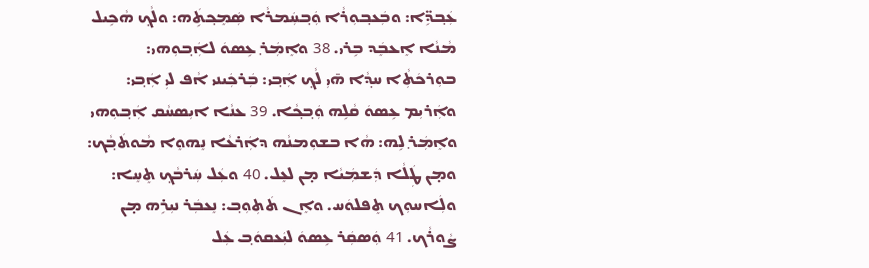ܥܲܒ݂ܕܹ̈ܐ: ܘܒܲܥܒ݂ܘܼܪܵܐ ܘܲܒ݂ܚܲܡܪܵܐ ܣܲܡܸܟ݂ܬܹܿܗ: ܘܠܵܟ݂ ܗܵܟܹܝܠ ܡܵܢܵܐ ܐܸܥܒܸܿܕ ܒܹܪܝ. 38 ܘܐܸܡܲܪ݂ ܥܹܣܘܿ ܠܐܲܒ݂ܘܼܗܝ: ܒܘܼܪܟܿܬܼܵܐ ܚܕ݂ܵܐ ܗ̄ܝܼ ܠܵܟ݂ ܐܲܒ݂ܝ: ܒܲܪܟܲܝܢܝ ܐܵܦ ܠܝܼ ܐܲܒ݂ܝ: ܘܐܲܪܝܼܡ ܥܹܣܘܿ ܩܵܠܹܗ ܘܲܒ݂ܟ݂ܵܐ. 39 ܥܢܵܐ ܐܝܼܣܚܵܩ ܐܲܒ݂ܘܼܗܝ ܘܐܸܡܲܪ݂ ܠܹܗ: ܗܵܐ ܒܫܘܼܡܢܵܗ ܕܐܲܪܥܵܐ ܢܸܗܘܸܐ ܡܵܘܬܿܒ݂ܵܟ: ܘܡ̣ܢ ܛܲܠܵܐ ܕܲܫܡܲܝܵܐ ܡ̣ܢ ܠܥܸܠ. 40 ܘܥܲܠ ܚܲܪܒܵܟ݂ ܬܸܚܸܐ: ܘܠܲܐܚܘܼܟ ܬܸܦܠܘܿܚ. ܘܐܸܢ ܬܿܬܼܘܼܒ݂: ܢܸܥܒܲܪ ܢܝܼܪܹܗ ܡ̣ܢ ܨܵܘܪܵܟ. 41 ܘܲܣܩܲܪ ܥܹܣܘܿ ܠܝܲܥܩܘܿܒ݂ ܥܲܠ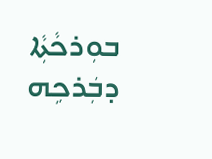ܒܘܼܪܟܵܬܼܵܐ ܕܒܲܪܟܹܗ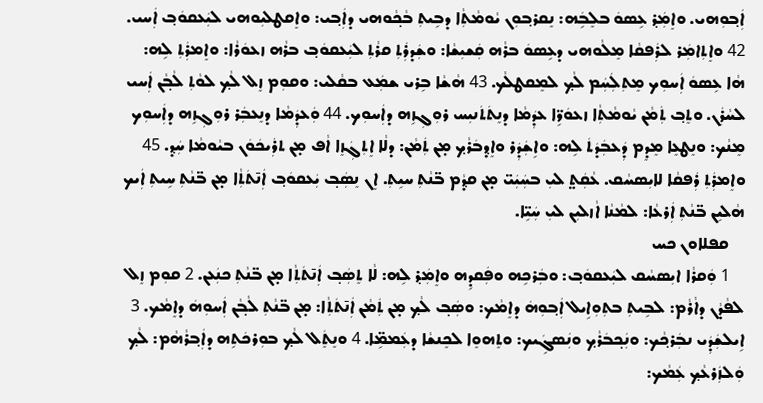ܐܲܒ݂ܘܼܗܝ. ܘܐܸܡܲܪ݂ ܥܹܣܘܿ ܒܠܸܒܹܿܗ: ܢܸܩܪܒ݂ܘܼܢ ܝܵܘܡܵܬܼܵܐ ܕܒܹܝܬܼ ܒܵܟ݂ܵܘܗܝ ܕܐܲܒ݂ܝ: ܘܐܸܩܛܠܝܼܘܗܝ ܠܝܲܥܩܘܿܒ݂ ܐܲܚܝ. 42 ܘܐܸܬܼܐܡܲܪ ܠܪܲܦܩܵܐ ܡܸܠܵܘܗܝ ܕܥܹܣܘܿ ܒܪܵܗ ܩܲܫܝܼܫܵܐ: ܘܫܲܕܪܲܬܼ ܩܪܵܬܼ ܠܝܲܥܩܘܿܒ݂ ܒܪܵܗ ܙܥܘܿܪܵܐ: ܘܐܸܡܪܲܬܼ ܠܹܗ: ܗܵܐ ܥܹܣܘܿ ܐܲܚܘܼܟ ܡܸܬܼܠܲܚܲܡ ܠܵܟ݂ ܠܡܸܩܛܠܵܟ. 43 ܗܵܫܵܐ ܒܹܪܝ ܫܡܲܥ ܒܩܵܠܝ: ܘܩܘܼܡ ܙܸܠ ܠܵܟ݂ ܠܘܵܬܼ ܠܵܒ݂ܵܢ ܐܲܚܝ ܠܚܵܪܲܢ. ܘܬܸܒ݂ ܬܲܡܵܢ ܝܵܘܡܵܬܼܵܐ ܙܥܘܿܪܹ̈ܐ ܥܕܲܡܵܐ ܕܢܸܬܿܬܿܢܝܼܚ ܪܘܼܓܼܙܹܗ ܕܐܲܚܘܼܟ. 44 ܘܲܥܕܲܡܵܐ ܕܢܸܥܒܲܪ ܪܘܼܓܼܙܹܗ ܕܐܲܚܘܼܟ ܡܸܢܵܟ: ܘܢܸܛܥܸܐ ܡܸܕܸܡ ܕܲܥܒܲܕܿܬܿ ܠܹܗ: ܘܐܹܫܲܕܲܪ ܘܐܸܕ݂ܒܿܪܵܟ݂ ܡ̣ܢ ܬܲܡܵܢ: ܕܠܵܐ ܐܸܬܼܓܲܙܸܐ ܐܵܦ ܡ̣ܢ ܬܪܲܝܟܿܘܿܢ ܒܝܵܘܡܵܐ ܚܲܕ݂. 45 ܘܐܸܡܪܲܬܼ ܪܲܦܩܵܐ ܠܐܝܼܣܚܵܩ. ܥܵܩܲܬ̤ ܠܝܼ ܒܚܲܝܲܝ̈ ܡ̣ܢ ܩܕ݂ܵܡ ܒ̈ܢܵܬܼ ܚܝܹܬܼ. ܐܸܢ ܢܸܣܲܒ݂ ܝܲܥܩܘܿܒ݂ ܐܲܢ̄ܬܿܬܼܵܐ ܡ̣ܢ ܒ̈ܢܵܬܼ ܚܹܝܬܼ ܐܲܝܟ ܗܵܠܝܹܢ ܒ̈ܢܵܬܼ ܐܲܪܥܵܐ: ܠܡܵܢܵܐ ܐܵܙܠܝܼܢ ܠܝܼ ܚܲܝܹ̈ܐ.
    ܩܦܠܐܘܢ ܟܚ
    1 ܘܲܩܪܵܐ ܐܝܼܣܚܵܩ ܠܝܲܥܩܘܿܒ݂: ܘܒܲܪܟܹܗ ܘܦܲܩܕܹܗ ܘܐܸܡܲܪ݂ ܠܹܗ: ܠܵܐ ܬܸܣܲܒ݂ ܐܲܢ̄ܬܿܬܼܵܐ ܡ̣ܢ ܒ̈ܢܵܬܼ ܟܢܲܥܢ. 2 ܩܘܼܡ ܙܸܠ ܠܦܵܕܵܢ ܕܐܵܪܵܡ: ܠܒܹܝܬܼ ܒܬܼܘܼܐܹܝܠ ܐܲܒ݂ܘܼܗܿ ܕܐܸܡܵܟ: ܘܣܲܒ݂ ܠܵܟ݂ ܡ̣ܢ ܬܲܡܵܢ ܐܲܢ̄ܬܿܬܼܵܐ: ܡ̣ܢ ܒ̈ܢܵܬܼ ܠܵܒ݂ܵܢ ܐܲܚܘܼܗܿ ܕܐܸܡܵܟ. 3 ܐܹܝܠܫܲܕܲܝ ܢܒܲܪܟ݂ܵܟ: ܘܢܲܟ݂ܒܿܪܵܟ݂ ܘܢܲܣܓܹܿܝܟ: ܘܬܸܗܘܸܐ ܠܟܸܢܫܵܐ ܕܥܲܡܡܹ̈ܐ. 4 ܘܢܸܬܸܿܠ ܠܵܟ݂ ܒܘܼܪܟܿܬܹܗ ܕܐܲܒ݂ܪܵܗܵܡ: ܠܵܟ݂ ܘܲܠܙܲܪܥܵܟ݂ ܥܲܡܵܟ: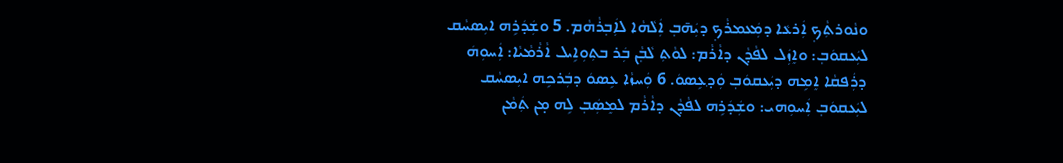ܘܢܵܘܪܬܼܵܟ݂ ܐܲܪܥܵܐ ܕܡܲܥܡܪܵܟ݂ ܕܝܲܗ̄ܒ݂ ܐܲܠܵܗܵܐ ܠܐܲܒ݂ܪܵܗܵܡ. 5 ܘܫܲܕܿܪܹܗ ܐܝܼܣܚܵܩ ܠܝܲܥܩܘܿܒ݂: ܘܐܸܙܲܠ ܠܦܵܕܵܢ ܕܐܵܪܵܡ: ܠܘܵܬܼ ܠܵܒ݂ܵܢ ܒܲܪ ܒܬܼܘܼܐܹܝܠ ܐܵܪܵܡܵܝܵܐ: ܐܲܚܘܼܗܿ ܕܪܲܦܩܵܐ ܐܸܡܹܗ ܕܝܲܥܩܘܿܒ݂ ܘܲܕ݂ܥܹܣܘܿ. 6 ܘܲܚܙܵܐ ܥܹܣܘܿ ܕܒܲܪܟܹܗ ܐܝܼܣܚܵܩ ܠܝܲܥܩܘܿܒ݂ ܐܲܚܘܼܗܝ: ܘܫܲܕܿܪܹܗ ܠܦܵܕܵܢ ܕܐܵܪܵܡ ܠܡܸܣܲܒ݂ ܠܹܗ ܡ̣ܢ ܬܲܡܵܢ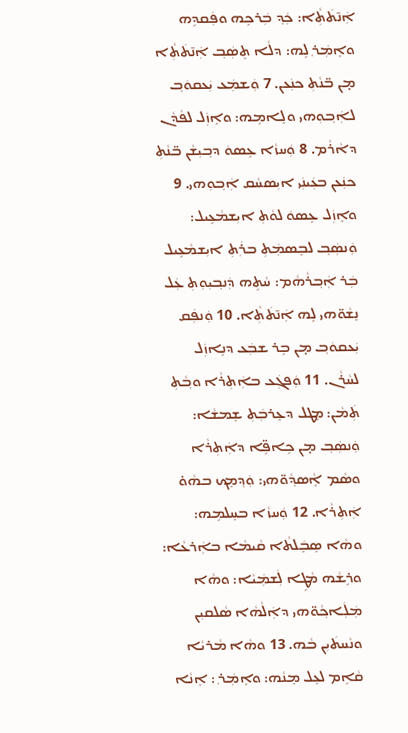ܐܲܢ̄ܬܿܬܼܵܐ: ܟܲܕ݂ ܒܲܪܟܹܗ ܘܦܲܩܕܹܗ ܘܐܸܡܲܪ݂ ܠܹܗ: ܕܠܵܐ ܬܸܣܲܒ݂ ܐܲܢ̄ܬܿܬܼܵܐ ܡ̣ܢ ܒ̈ܢܵܬܼ ܟܢܲܥܢ. 7 ܘܲܫܡܲܥ ܝܲܥܩܘܿܒ݂ ܠܐܲܒ݂ܘܼܗܝ ܘܠܸܐܡܹܗ: ܘܐܸܙܲܠ ܠܦܵܕܵܢ ܕܐܵܪܵܡ. 8 ܘܲܚܙܵܐ ܥܹܣܘܿ ܕܒ݂ܝܼܫܵܢ ܒ̈ܢܵܬܼ ܟܢܲܥܢ ܒܥܲܝܢܲܝ ܐܝܼܣܚܵܩ ܐܲܒ݂ܘܼܗܝ. 9 ܘܐܸܙܲܠ ܥܹܣܘܿ ܠܘܵܬܼ ܐܝܼܫܡܵܥܹܝܠ: ܘܲܢܣܲܒ݂ ܠܒܸܣܡܲܬܼ ܒܪܲܬܼ ܐܝܼܫܡܵܥܹܝܠ ܒܲܪ ܐܲܒ݂ܪܵܗܵܡ: ܚܵܬܹܗ ܕܲܢܒ݂ܝܼܘܼܬܼ ܥܲܠ ܢܸܫܵܘ̈ܗܝ ܠܹܗ ܐܲܢ̄ܬܿܬܼܵܐ. 10 ܘܲܢܦܲܩ ܝܲܥܩܘܿܒ݂ ܡ̣ܢ ܒܹܪ ܫܒܲܥ ܕܢܹܐܙܲܠ ܠܚܵܪܵܢ. 11 ܘܲܦܓܲܥ ܒܐܲܬܼܪܵܐ ܘܒ݂ܵܬܼ ܬܲܡܵܢ: ܡܸܛܠ ܕܥܸܪܒܲܬܼ ܫܸܡܫܵܐ: ܘܲܢܣܲܒ݂ ܡ̣ܢ ܟܹܐܦܹ̈ܐ ܕܐܲܬܼܪܵܐ ܘܣܵܡ ܐܸܵܣܕ݂ܵܘ̈ܗܝ: ܘܲܕ݂ܡܸܟ ܒܗܵܘ̇ ܐܲܬܼܪܵܐ. 12 ܘܲܚܙܵܐ ܒܚܸܠܡܹܗ: ܘܗܵܐ ܣܸܒܸܿܠܬܵܐ ܩܵܝܡܵܐ ܒܐܲܪܥܵܐ: ܘܪܹܫܵܗ ܡܵܛܹܐ ܠܲܫܡܲܝܵܐ: ܘܗܵܐ ܡܲܠܲܐܟ݂ܵܘ̈ܗܝ ܕܐܲܠܵܗܵܐ ܣܵܠܩܝܼܢ ܘܢܵܚܬܿܝܼܢ ܒܵܗ. 13 ܘܗܵܐ ܡܵܪܝܵܐ ܩܵܐܹܡ ܠܥܸܠ ܡܸܢܵܗ: ܘܐܸܡܲܪ݂ : ܐܸܢܵܐ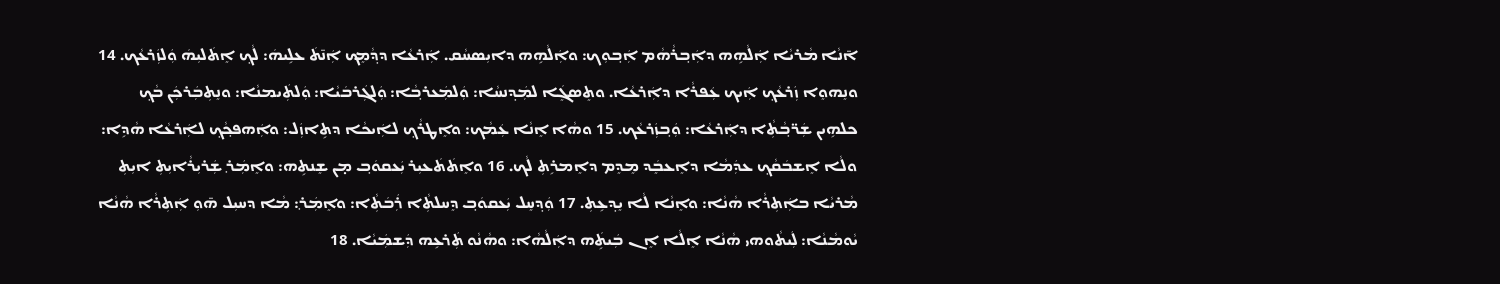ܐ̄ܢܵܐ ܡܵܪܝܵܐ ܐܲܠܵܗܹܗ ܕܐܲܒ݂ܪܵܗܵܡ ܐܲܒ݂ܘܼܟ: ܘܐܲܠܵܗܹܗ ܕܐܝܼܣܚܵܩ. ܐܲܪܥܵܐ ܕܕ݂ܵܡܸܟ ܐܲܢ̄ܬܿ ܥܠܹܝܗܿ: ܠܵܟ݂ ܐܸܬܿܠܝܼܗܿ ܘܲܠܙܲܪܥܵܟ. 14 ܘܢܸܗܘܸܐ ܙܲܪܥܵܟ݂ ܐܲܝܟ ܥܲܦܪܵܐ ܕܐܲܪܥܵܐ. ܘܬܸܣܓܸܿܐ ܠܡܲܕ݂ܢܚܵܐ: ܘܲܠܡܲܥܪܒ݂ܵܐ: ܘܲܠܓܲܪܒܿܝܵܐ: ܘܲܠܬܲܝܡܢܵܐ: ܘܢܸܬܼܒܲܪܟܲܢ ܒܵܟ݂ ܟܠܗܹܝܢ ܫܲܪ̈ܒ݂ܵܬܼܵܐ ܕܐܲܪܥܵܐ: ܘܲܒ݂ܙܲܪܥܵܟ. 15 ܘܗܵܐ ܐܸܢܵܐ ܥܲܡܵܟ: ܘܐܸܛܪܵܟ݂ ܠܐܲܝܟܵܐ ܕܬܹܐܙܲܠ: ܘܐܲܗܦܟ݂ܵܟ݂ ܠܐܲܪܥܵܐ ܗܵܕܹܐ: ܘܠܵܐ ܐܸܫܒܿܩܵܟ݂ ܥܕܲܡܵܐ ܕܐܸܥܒܸܿܕ ܡܸܕܸܡ ܕܐܸܡܪܹܬܼ ܠܵܟ. 16 ܘܐܸܬܿܬܿܥܝܼܪ ܝܲܥܩܘܿܒ݂ ܡ̣ܢ ܫܸܢܬܹܗ: ܘܐܸܡܲܪ݂ ܫܲܪܝܼܪܵܐܝܼܬܼ ܐܝܼܬܼ ܡܵܪܝܵܐ ܒܐܲܬܼܪܵܐ ܗܵܢܵܐ: ܘܐܸܢܵܐ ܠܵܐ ܝܸܕ݂ܥܹܬܼ. 17 ܘܲܕ݂ܚܸܠ ܝܲܥܩܘܿܒ݂ ܕܸܚܠܬܼܵܐ ܪܲܒܿܬܼܵܐ: ܘܐܸܡܲܪ݂: ܡܵܐ ܕܚܝܼܠ ܗ̄ܘܼ ܐܲܬܼܪܵܐ ܗܵܢܵܐ ܝܵܘܡܵܢܵܐ: ܠܲܝܬܵܘܗܝ ܗܵܢܵܐ ܐܸܠܵܐ ܐܸܢ ܒܲܝܬܹܿܗ ܕܐܲܠܵܗܵܐ: ܘܗܵܢܵܘ ܬܲܪܥܹܗ ܕܲܫܡܲܝܵܐ. 18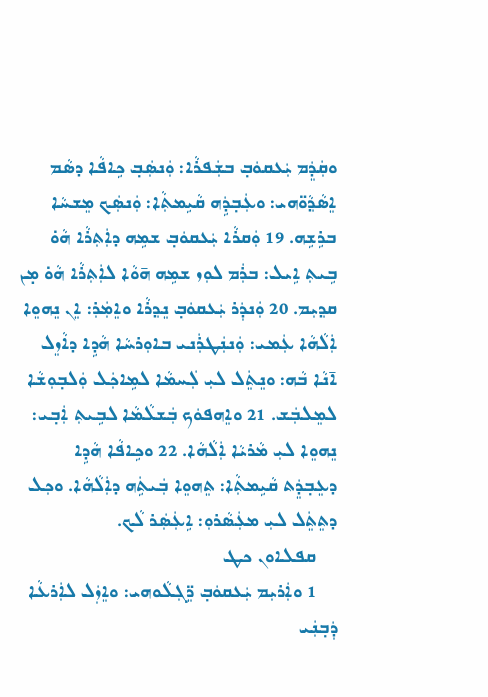ܘܩܲܕܸܿܡ ܝܲܥܩܘܿܒ݂ ܒܫܲܦܪܵܐ: ܘܲܢܣܲܒ݂ ܟܹܐܦܵܐ ܕܣܵܡ ܐܸܣܵܕ݂ܵܘ̈ܗܝ: ܘܥܲܒ݂ܕܹܿܗ ܩܵܝܹܡܬܼܵܐ: ܘܲܢܣܲܟ ܡܸܫܚܵܐ ܒܪܹܫܹܗ. 19 ܘܲܩܪܵܐ ܝܲܥܩܘܿܒ݂ ܫܡܹܗ ܕܐܲܬܼܪܵܐ ܗܵܘ̇ ܒܹܝܬܼ ܐܹܝܠ: ܒܪܲܡ ܠܘܼܙ ܫܡܹܗ ܗ̄ܘܵܐ ܠܐܲܬܼܪܵܐ ܗܵܘ̇ ܡ̣ܢ ܩܕ݂ܝܼܡ. 20 ܘܲܢܕܲܪ ܝܲܥܩܘܿܒ݂ ܢܸܕ݂ܪܵܐ ܘܐܸܡܲܪ݂: ܐܸܢ ܢܸܗܘܸܐ ܐܲܠܵܗܵܐ ܥܲܡܝ: ܘܲܢܢܲܛܪܲܢܝ ܒܐܘܼܪܚܵܐ ܗܵܕܹܐ ܕܐܵܙܸܠ ܐ̄ܢܵܐ ܒܵܗ: ܘܢܸܬܸܿܠ ܠܝܼ ܠܲܚܡܵܐ ܠܡܹܐܟܲܠ ܘܲܠܒ݂ܘܼܫܵܐ ܠܡܸܠܒܲܫ. 21 ܘܐܸܗܦܘܿܟ ܒܲܫܠܵܡܵܐ ܠܒܹܝܬܼ ܐܲܒ݂ܝ: ܢܸܗܘܸܐ ܠܝܼ ܡܵܪܝܵܐ ܐܲܠܵܗܵܐ. 22 ܘܟܹܐܦܵܐ ܗܵܕܹܐ ܕܥܸܒ݂ܕܸܿܬ ܩܵܝܹܡܬܼܵܐ: ܬܸܗܘܸܐ ܒܲܝܬܹܿܗ ܕܐܲܠܵܗܵܐ. ܘܟ݂ܠ ܕܬܸܬܸܿܠ ܠܝܼ ܡܥܲܣܵܪܘܼ: ܐܹܥܲܣܲܪ ܠܵܟ.
    ܩܦܠܐܘܢ ܟܛ
    1 ܘܐܲܪܝܼܡ ܝܲܥܩܘܿܒ݂ ܪܸ̈ܓܼܠܵܘܗܝ: ܘܐܸܙܲܠ ܠܐܲܪܥܵܐ ܕܲܒ݂ܢܲܝ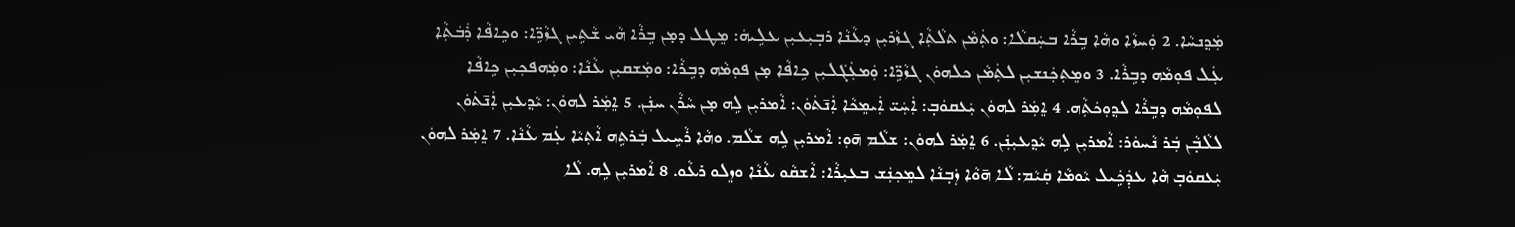ܡܲܕ݂ܢܚܵܐ. 2 ܘܲܚܙܵܐ ܘܗܵܐ ܒܹܪܵܐ ܒܚܲܩܠܵܐ: ܘܬܲܡܵܢ ܬܠܵܬܼܵܐ ܓܙܵܪܝܼܢ ܕܥܵܢܵܐ ܪܒ݂ܝܼܥܝܼܢ ܥܠܹܝܗܿ: ܡܸܛܠ ܕܡ̣ܢ ܒܹܪܵܐ ܗܵܝ ܫܵܬܹܝܢ ܓܙܵܪܹ̈ܐ: ܘܟܹܐܦܵܐ ܪܲܒܿܬܼܵܐ ܥܲܠ ܦܘܼܡܵܗ ܕܒܹܪܵܐ. 3 ܘܡܸܬܼܟܲܢܫܝܼܢ ܠܬܲܡܵܢ ܟܠܗܘܿܢ ܓܙܵܪܹ̈ܐ: ܘܲܡܥܲܓܿܠܝܼܢ ܟܹܐܦܵܐ ܡ̣ܢ ܦܘܼܡܵܗ ܕܒܹܪܵܐ: ܘܡܲܫܩܝܼܢ ܥܵܢܵܐ: ܘܡܲܗܦܟ݂ܝܼܢ ܟܹܐܦܵܐ ܠܦܘܼܡܵܗ ܕܒܹܪܵܐ ܠܕ݂ܘܼܟܿܬܼܵܗ. 4 ܐܸܡܲܪ ܠܗܘܿܢ ܝܲܥܩܘܿܒ݂: ܐܲܚܲܝ̈ ܐܲܝܡܸܟܵܐ ܐܲܢ̄ܬܿܘܿܢ: ܐܵܡܪܝܼܢ ܠܹܗ ܡ̣ܢ ܚܵܪܵܢ ܚܢܲܢ. 5 ܐܸܡܲܪ ܠܗܘܿܢ: ܝܵܕ݂ܥܝܼܢ ܐܲܢ̄ܬܿܘܿܢ ܠܠܵܒ݂ܵܢ ܒܲܪ ܢܵܚܘܿܪ: ܐܵܡܪܝܼܢ ܠܹܗ ܝܵܕ݂ܥܝܼܢܲܢ. 6 ܐܸܡܲܪ ܠܗܘܿܢ: ܫܠܵܡ ܗ̄ܘܼ: ܐܵܡܪܝܼܢ ܠܹܗ ܫܠܵܡ. ܘܗܵܐ ܪܵܚܹܝܠ ܒܲܪܬܹܗ ܐܵܬܼܝܵܐ ܥܲܡ ܥܵܢܵܐ. 7 ܐܸܡܲܪ ܠܗܘܿܢ ܝܲܥܩܘܿܒ݂ ܗܵܐ ܥܕܲܟܹܿܝܠ ܝܵܘܡܵܐ ܩܲܝܵܡ: ܠܵܐ ܗ̄ܘܵܐ ܙܲܒ݂ܢܵܐ ܠܡܸܟ݂ܢܲܫ ܒܥܝܼܪܵܐ: ܐܵܫܩܵܘ ܥܵܢܵܐ ܘܙܸܠܘ ܪܥܵܘ. 8 ܐܵܡܪܝܼܢ ܠܹܗ. ܠܵܐ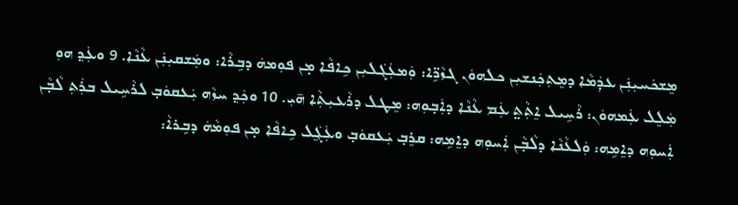ܡܸܫܟܿܚܝܼܢܲܢ ܥܕܲܡܵܐ ܕܡܸܬܼܟܲܢܫܝܼܢ ܟܠܗܘܿܢ ܓܙܵܪܹ̈ܐ: ܘܲܡܥܲܓܿܠܝܼܢ ܟܹܐܦܵܐ ܡ̣ܢ ܦܘܼܡܗܿ ܕܒܹܪܵܐ: ܘܡܲܫܩܝܼܢܲܢ ܥܵܢܵܐ. 9 ܘܥܲܕ݂ ܗܘܼ ܡܲܠܸܠ ܥܲܡܗܘܿܢ: ܪܵܚܹܝܠ ܐܸܬܼܵܬ̤ ܥܲܡ ܥܵܢܵܐ ܕܐܲܒ݂ܘܼܗ: ܡܸܛܠ ܕܪܵܥܝܼܬܼܵܐ ܗ̄ܝܼ. 10 ܘܟܲܕ݂ ܚܙܵܗ ܝܲܥܩܘܿܒ݂ ܠܪܵܚܹܝܠ ܒܪܲܬܼ ܠܵܒ݂ܵܢ ܐܲܚܘܼܗ ܕܐܸܡܹܗ: ܘܲܠܥܵܢܵܐ ܕܠܵܒ݂ܵܢ ܐܲܚܘܼܗ ܕܐܸܡܹܗ: ܩܪܸܒ݂ ܝܲܥܩܘܿܒ݂ ܘܥܲܓܸܿܠ ܟܹܐܦܵܐ ܡ̣ܢ ܦܘܼܡܵܗܿ ܕܒܹܪܐܵ: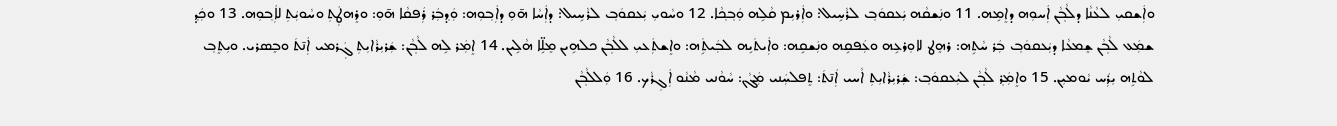ܘܐܲܫܩܝܼ ܠܥܵܢܵܐ ܕܠܵܒ݂ܵܢ ܐܲܚܘܼܗ ܕܐܸܡܹܗ. 11 ܘܢܲܫܩܵܗ ܝܲܥܩܘܿܒ݂ ܠܪܵܚܹܝܠ: ܘܐܲܪܝܼܡ ܩܵܠܹܗ ܘܲܒ݂ܟ݂ܵܐ. 12 ܘܚܵܘܝܼ ܝܲܥܩܘܿܒ݂ ܠܪܵܚܹܝܠ: ܕܐܲܚܵܐ ܗ̄ܘܼ ܕܐܲܒ݂ܘܼܗ: ܘܲܕ݂ܒܲܪ ܪܲܦܩܵܐ ܗ̄ܘܼ: ܘܪܸܗܛܲܬܼ ܘܚܵܘܝܲܬܼ ܠܐܲܒ݂ܘܼܗ. 13 ܘܟܲܕ݂ ܫܡܲܥ ܠܵܒ݂ܵܢ ܫܸܡܥܵܐ ܕܝܲܥܩܘܿܒ݂ ܒܲܪ ܚܵܬܹܗ: ܪܗܸܛ ܠܐܘܼܪܥܹܗ ܘܥܲܦܩܹܗ ܘܢܲܫܩܹܗ: ܘܐܲܝܬܿܝܹܗ ܠܒܲܝܬܹܿܗ: ܘܐܸܫܬܲܥܝܼ ܠܠܵܒ݂ܵܢ ܟܠܗܹܝܢ ܡܸܠܹ̈ܐ ܗܵܠܹܝܢ. 14 ܐܸܡܲܪ ܠܹܗ ܠܵܒ݂ܵܢ: ܫܲܪܝܼܪܵܐܝܼܬܼ ܓܲܪܡܝ ܐܲܢ̄ܬܿ ܘܒܸܣܪܝ. ܘܝܼܬܸܒ݂ ܠܘܵܬܹܗ ܝܼܪܲܚ ܝܵܘܡܝܼܢ. 15 ܘܐܸܡܲܪ݂ ܠܵܒ݂ܵܢ ܠܝܲܥܩܘܿܒ݂: ܫܲܪܝܼܪܵܐܝܼܬܼ ܐܵܚܝ ܐܲܢ̄ܬܿ: ܬܸܦܠܚܲܢܝ ܡܲܓܵܢ: ܚܵܘܵܢܝ ܡܵܢܵܘ ܐܲܓܼܪܵܟ. 16 ܘܲܠܠܵܒ݂ܵܢ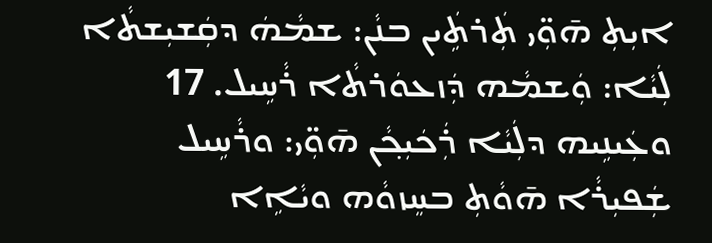ܐܝܼܬܼ ܗ̄ܘܼ̈ܝ ܬܲܪܬܹܿܝܢ ܒܢܵܢ: ܫܡܵܗܿ ܕܩܲܫܝܼܫܬܵܐ ܠܲܝܵܐ: ܘܲܫܡܵܗ ܕܲܙܥܘܿܪܬܵܐ ܪܵܚܹܝܠ. 17 ܘܥܲܝܢܹܝܗ ܕܠܲܝܵܐ ܪܲܟܿܝܼܟ݂ܵܢ ܗ̄ܘܼ̈ܝ: ܘܪܵܚܹܝܠ ܫܲܦܝܼܪܵܐ ܗ̄ܘܵܬܼ ܒܚܸܙܘܵܗ ܘܝܵܐܹܐ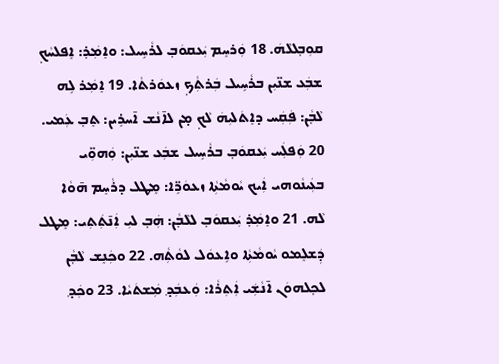ܩܘܼܒ݂ܠܠܵܗܿ. 18 ܘܲܪܚܸܡ ܝܲܥܩܘܿܒ݂ ܠܪܵܚܹܝܠ: ܘܐܸܡܲܪ݂: ܐܸܦܠܚܵܟ݂ ܫܒܲܥ ܫܢ̈ܝܼܢ ܒܪܵܚܹܝܠ ܒܲܪܬܼܵܟ݂ ܙܥܘܿܪܬܵܐ. 19 ܐܸܡܲܪ ܠܹܗ ܠܵܒ݂ܵܢ: ܦܲܩܲܚ ܕܐܸܬܿܠܝܼܗܿ ܠܵܟ݂ ܡ̣ܢ ܠܐ̄ܢܵܫ ܐ̄ܚܪܹܝܢ: ܬܸܒ݂ ܥܲܡܝ. 20 ܘܲܦܠܲܚ ܝܲܥܩܘܿܒ݂ ܒܪܵܚܹܝܠ ܫܒܲܥ ܫܢ̈ܝܼܢ: ܘܲܗܘܼ̈ܝ ܒܥܲܝܢܵܘܗܝ ܐܲܝܟ ܝܵܘܡܵܬܼܵܐ ܙܥܘܿܪܹ̈ܐ: ܡܸܛܠ ܕܪܵܚܸܡ ܗ̄ܘܵܐ ܠܵܗ. 21 ܘܐܸܡܲܪ݂ ܝܲܥܩܘܿܒ݂ ܠܠܵܒ݂ܵܢ: ܗܲܒ݂ ܠܝܼ ܐܲܢ̄ܬܲܬܼܝ: ܡܸܛܠ ܕܲܫܠܸܡܘ ܝܵܘܡܵܬܼܵܐ ܘܐܹܥܘܿܠ ܠܘܵܬܼܵܗ. 22 ܘܟܲܢܸܫ ܠܵܒ݂ܵܢ ܠܟ݂ܠܗܘܿܢ ܐ̄ܢܵܫܲܝ ܐܲܬܼܪܵܐ: ܘܲܥܒܲܕ݂ ܡܲܫܬܿܝܵܐ. 23 ܘܟܲܕ݂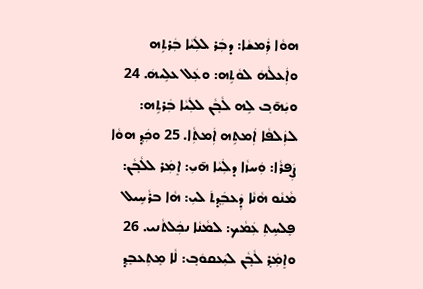ܗܘܵܐ ܪܲܡܫܵܐ: ܕܒܲܪ ܠܠܲܝܵܐ ܒܲܪܬܹܗ ܘܐܲܥܠܵܗܿ ܠܘܵܬܹܗ: ܘܥܲܠ ܥܠܹܝܗܿ. 24 ܘܝܲܗ̄ܒ݂ ܠܹܗ ܠܵܒ݂ܵܢ ܠܠܲܝܵܐ ܒܲܪܬܹܗ: ܠܙܲܠܦܵܐ ܐܲܡܬܹܗ ܐܲܡܬܼܵܐ. 25 ܘܟܲܕ݂ ܗܘܵܐ ܨܲܦܪܵܐ: ܘܲܚܙܵܐ ܕܠܲܝܵܐ ܗ̄ܝܼ: ܐܸܡܲܪ ܠܠܵܒ݂ܵܢ: ܡܵܢܵܘ ܗܵܢܵܐ ܕܲܥܒܲܕ݂ܬܿ ܠܝܼ: ܗܵܐ ܒܪܵܚܹܝܠ ܦܸܠܚܹܬܼ ܥܲܡܵܟ: ܠܡܵܢܵܐ ܢܟܲܠܬܵܢܝ. 26 ܘܐܸܡܲܪ݂ ܠܵܒ݂ܵܢ ܠܝܲܥܩܘܿܒ݂: ܠܵܐ ܡܸܬܼܥܒܸܕ݂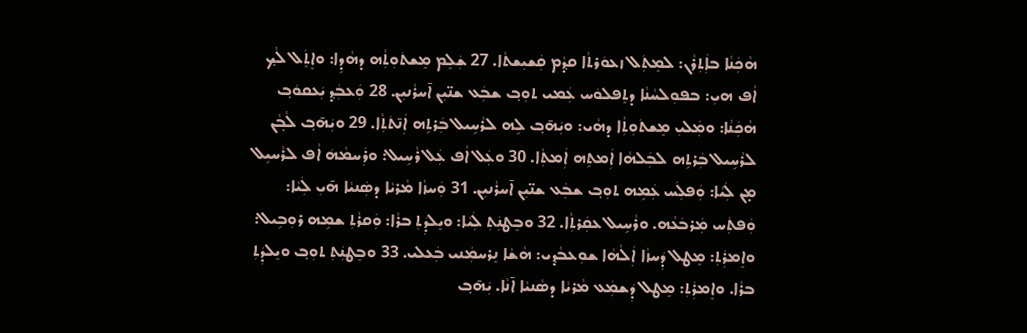ܗܵܟܲܢܵܐ ܒܐܲܬܼܪܵܢ: ܠܡܸܬܲܠ ܙܥܘܿܪܬܵܐ ܩܕ݂ܵܡ ܩܲܫܝܼܫܬܵܐ. 27 ܫܲܠܸܡ ܡܸܫܬܿܘܼܬܼܵܗ ܕܗܵܕܹܐ: ܘܐܸܬܸܿܠ ܠܵܟ݂ ܐܵܦ ܗܝܼ: ܒܦܘܼܠܚܵܢܵܐ ܕܬܸܦܠܘܿܚ ܥܲܡܝ ܬܘܼܒ݂ ܫܒܲܥ ܫܢ̈ܝܼܢ ܐ̄ܚܪܵܢܝܼܢ. 28 ܘܲܥܒܲܕ݂ ܝܲܥܩܘܿܒ݂ ܗܵܟܲܢܵܐ: ܘܡܲܠܝܼ ܡܸܫܬܿܘܼܬܼܵܐ ܕܗܵܝ: ܘܝܲܗ̄ܒ݂ ܠܹܗ ܠܪܵܚܹܝܠ ܒܲܪܬܹܗ ܐܲܢ̄ܬܿܬܼܵܐ. 29 ܘܝܲܗ̄ܒ݂ ܠܵܒ݂ܵܢ ܠܪܵܚܹܝܠ ܒܲܪܬܹܗ ܠܒܲܠܗܵܐ ܐܲܡܬܹܗ ܐܲܡܬܼܵܐ. 30 ܘܥܲܠ ܐܵܦ ܥܲܠ ܪܵܚܹܝܠ: ܘܪܲܚܡܵܗܿ ܐܵܦ ܠܪܵܚܝܹܠ ܡ̣ܢ ܠܲܝܵܐ: ܘܲܦܠܲܚ ܥܲܡܹܗ ܬܘܼܒ݂ ܫܒܲܥ ܫܢ̈ܝܼܢ ܐ̄ܚܪܵܢܝܼܢ. 31 ܘܲܚܙܵܐ ܡܵܪܝܵܐ ܕܣܲܢܝܵܐ ܗ̄ܝܼ ܠܲܝܵܐ: ܘܲܦܬܲܚ ܡܲܪܒܿܥܵܗ. ܘܪܵܚܹܝܠ ܥܩܲܪܬܼܵܐ. 32 ܘܒܸܛܢܲܬܼ ܠܲܝܵܐ: ܘܝܸܠܕܲܬܼ ܒܪܵܐ: ܘܲܩܪܵܬܼ ܫܡܹܗ ܪܘܼܒܹܝܠ: ܘܐܸܡܪܲܬܼ: ܡܸܛܠ ܕܲܚܙܵܐ ܐܲܠܵܗܵܐ ܫܘܼܥܒܵܕ݂ܝ: ܗܵܫܵܐ ܢܸܪܚܡܲܢܝ ܒܲܥܠܝ. 33 ܘܒܸܛܢܲܬܼ ܬܘܼܒ݂ ܘܝܸܠܕܲܬܼ ܒܪܵܐ. ܘܐܸܡܪܲܬܼ: ܡܸܛܠ ܕܲܫܡܲܥ ܡܵܪܝܵܐ ܕܣܵܢܝܵܐ ܐ̄ܢܵܐ. ܝܲܗ̄ܒ݂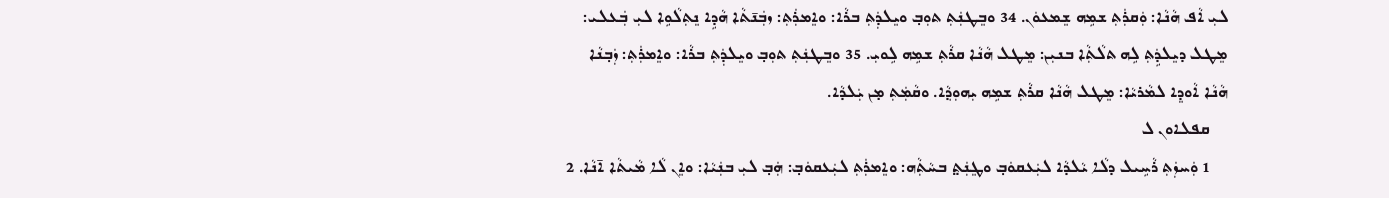ܠܝܼ ܐܵܦ ܗܵܢܵܐ: ܘܲܩܪܲܬܼ ܫܡܹܗ ܫܸܡܥܘܿܢ. 34 ܘܒܸܛܢܲܬܼ ܬܘܼܒ݂ ܘܝܸܠܕܲܬܼ ܒܪܵܐ: ܘܐܸܡܪܲܬܼ: ܙܒܲܢ̄ܬܵܐ ܗܵܕܹܐ ܢܸܬܼܠܵܘܹܐ ܠܝܼ ܒܲܥܠܝ: ܡܸܛܠ ܕܝܸܠܕܹܿܬܼ ܠܹܗ ܬܠܵܬܼܵܐ ܒܢܝܼܢ: ܡܸܛܠ ܗܵܢܵܐ ܩܪܵܬܼ ܫܡܹܗ ܠܹܘܝܼ. 35 ܘܒܸܛܢܲܬܼ ܬܘܼܒ݂ ܘܝܸܠܕܲܬܼ ܒܪܵܐ: ܘܐܸܡܪܲܬܼ: ܙܲܒ݂ܢܵܐ ܗܵܢܵܐ ܐܵܘܕܸܐ ܠܡܵܪܝܵܐ: ܡܸܛܠ ܗܵܢܵܐ ܩܪܵܬܼ ܫܡܹܗ ܝܼܗܘܼܕ݂ܵܐ. ܘܩܵܡܲܬܼ ܡ̣ܢ ܝܲܠܕܵܐ.
    ܩܦܠܐܘܢ ܠ
    1 ܘܲܚܙܲܬܼ ܪܵܚܹܝܠ ܕܠܵܐ ܝܵܠܕܵܐ ܠܝܲܥܩܘܿܒ݂ ܘܛܸܢܲܬ̤ ܒܚܵܬܼܵܗ: ܘܐܸܡܪܲܬܼ ܠܝܲܥܩܘܿܒ݂: ܗܲܒ݂ ܠܝܼ ܒܢܲܝܵܐ: ܘܐܸܢ ܠܵܐ ܡܵܝܬܵܐ ܐ̄ܢܵܐ. 2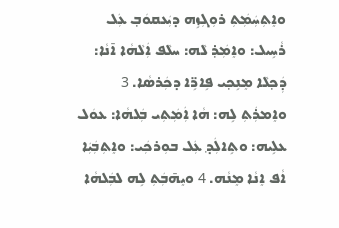ܘܐܸܬܼܚܲܡܲܬܼ ܪܘܼܓܼܙܹܗ ܕܝܲܥܩܘܿܒ݂ ܥܲܠ ܪܵܚܹܝܠ: ܘܐܸܡܲܪ݂ ܠܵܗ: ܚܠܵܦ ܐܲܠܵܗܵܐ ܐ̄ܢܵܐ: ܕܲܟ݂ܠܵܐ ܡܸܢܹܟ݂ܝ ܦܹܐܪܹ̈ܐ ܕܟܲܪܣܵܐ. 3 ܘܐܸܡܪܲܬܼ ܠܹܗ: ܗܵܐ ܐܲܡܲܬܼܝ ܒܲܠܗܵܐ: ܥܘܿܠ ܥܠܹܝܗ: ܘܬܹܐܠܲܕ݂ ܥܲܠ ܒܘܼܪܟܲܝ: ܘܐܸܬܼܒܲܝܲܐ ܐܵܦ ܐܸܢܵܐ ܡܸܢܵܗ. 4 ܘܝܸܗ̄ܒܲܬܼ ܠܹܗ ܠܒܲܠܗܵܐ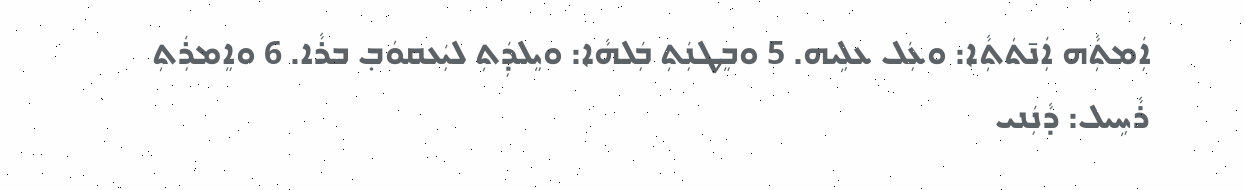ܐܲܡܬܼܵܗ ܐܲܢ̄ܬܿܬܼܵܐ: ܘܥܲܠ ܥܠܹܝܗ. 5 ܘܒܸܛܢܲܬܼ ܒܲܠܗܵܐ: ܘܝܸܠܕܲܬܼ ܠܝܲܥܩܘܿܒ݂ ܒܪܵܐ. 6 ܘܐܸܡܪܲܬܼ ܪܵܚܹܝܠ: ܕܵܢܲܢܝ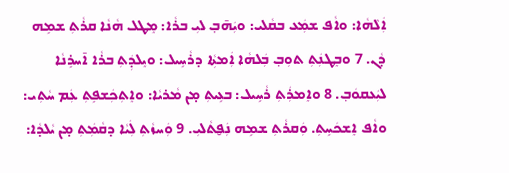ܐܲܠܵܗܵܐ: ܘܐܵܦ ܫܡܲܥ ܒܩܵܠܝ: ܘܝܲܗ̄ܒ݂ ܠܝܼ ܒܪܵܐ: ܡܸܛܠ ܗܵܢܵܐ ܩܪܵܬܼ ܫܡܹܗ ܕܵܢ. 7 ܘܒܸܛܢܲܬܼ ܬܘܼܒ݂ ܒܲܠܗܵܐ ܐܲܡܬܼܵܐ ܕܪܵܚܹܝܠ: ܘܝܸܠܕܲܬܼ ܒܪܵܐ ܐ̄ܚܪܹܢܵܐ ܠܝܲܥܩܘܿܒ݂. 8 ܘܐܸܡܪܲܬܼ ܪܵܚܹܝܠ: ܒܥܹܝܬܼ ܡ̣ܢ ܡܵܪܝܵܐ: ܘܐܸܬܼܟܲܫܦܹܬܼ ܥܲܡ ܚܵܬܼܝ: ܘܐܵܦ ܐܸܫܟܿܚܹܬܼ. ܘܲܩܪܵܬܼ ܫܡܹܗ ܢܲܦ̮ܬܵܠܝܼ. 9 ܘܲܚܙܵܬܼ ܠܲܝܵܐ ܕܩܵܡܲܬܼ ܡ̣ܢ ܝܵܠܕܵܐ: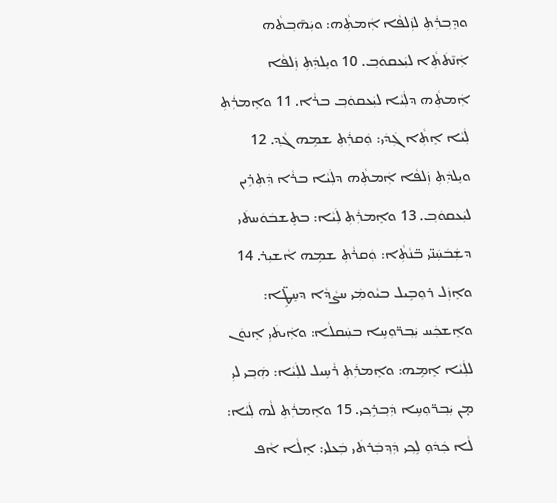ܘܕܸܒ݂ܪܲܬܼ ܠܙܲܠܦܵܐ ܐܲܡܬܼܵܗ: ܘܝܲܗ̄ܒ݂ܬܵܗ ܐܲܢ̄ܬܿܬܼܵܐ ܠܝܲܥܩܘܿܒ݂. 10 ܘܝܸܠܕܲܬܼ ܙܲܠܦܵܐ ܐܲܡܬܼܵܗ ܕܠܲܝܵܐ ܠܝܲܥܩܘܿܒ݂ ܒܪܵܐ. 11 ܘܐܸܡܪܲܬܼ ܠܲܝܵܐ ܐܸܬܼܵܐ ܓܲܕܿܝ: ܘܲܩܪܲܬܼ ܫܡܹܗ ܓܵܕ݂. 12 ܘܝܸܠܕܲܬܼ ܙܲܠܦܵܐ ܐܲܡܬܼܵܗ ܕܠܲܝܵܐ ܒܪܵܐ ܕܲܬܼܪܹܝܢ ܠܝܲܥܩܘܿܒ݂. 13 ܘܐܸܡܪܲܬܼ ܠܲܝܵܐ: ܒܬܸܫܒܿܘܿܚܬܿܝ ܕܫܲܒܿܚܲܢ̈ܝ ܒ̈ܢܵܬܼܵܐ: ܘܲܩܪܵܬܼ ܫܡܹܗ ܐܵܫܝܼܪ. 14 ܘܐܸܙܲܠ ܪܘܼܒܹܝܠ ܒܝܵܘܡܲܝ ܚܨܵܕܵܐ ܕܚܸܛܹ̈ܐ: ܘܐܸܫܟܲܚ ܝܲܒ݂ܪ̈ܘܼܚܹܐ ܒܚܲܩܠܵܐ: ܘܐܲܝܬܿܝܼ ܐܸܢܘܿܢ ܠܠܲܝܵܐ ܐܸܡܹܗ: ܘܐܸܡܪܲܬܼ ܪܵܚܹܝܠ ܠܠܲܝܵܐ: ܗܲܒ݂ܝ ܠܝܼ ܡ̣ܢ ܝܲܒ݂ܪ̈ܘܼܚܹܐ ܕܲܒ݂ܪܹܟ݂ܝ. 15 ܘܐܸܡܪܲܬܼ ܠܵܗ ܠܲܝܵܐ: ܠܵܐ ܟܲܕܿܘܼ ܠܹܟ݂ܝ ܕܲܕ݂ܒܲܪܬܿܝ ܒܲܥܠܝ: ܐܸܠܵܐ ܐܵܦ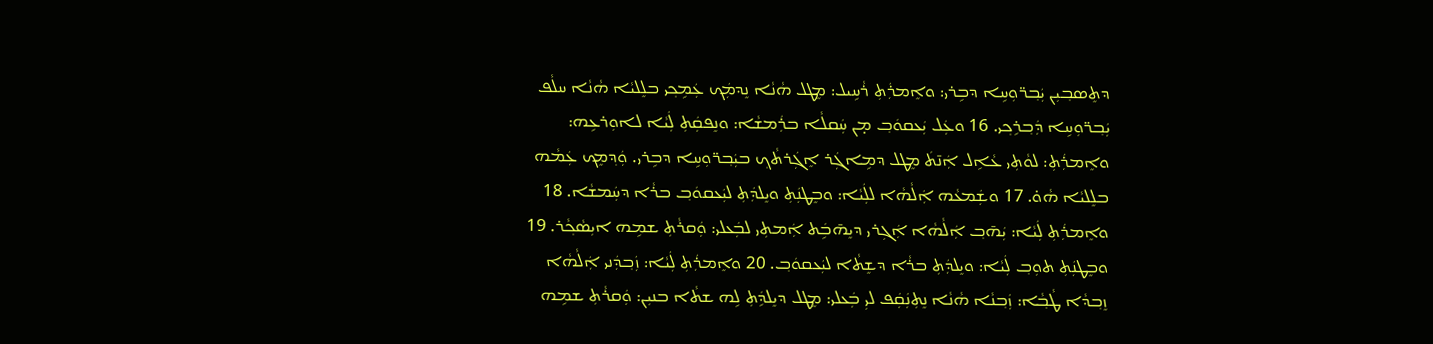ܕܬܸܣܒ݂ܝܼܢ ܝܲܒ݂ܪ̈ܘܼܚܹܐ ܕܒܹܪܝ: ܘܐܸܡܪܲܬܼ ܪܵܚܹܝܠ: ܡܸܛܠ ܗܵܢܵܐ ܢܸܕܡܲܟ ܥܲܡܹܟ݂ܝ ܒܠܸܠܝܵܐ ܗܵܢܵܐ ܚܠܵܦ ܝܲܒ݂ܪ̈ܘܼܚܹܐ ܕܲܒ݂ܪܹܟ݂ܝ. 16 ܘܥܲܠ ܝܲܥܩܘܿܒ݂ ܡ̣ܢ ܚܲܩܠܵܐ ܒܪܲܡܫܵܐ: ܘܢܸܦܩܲܬܼ ܠܲܝܵܐ ܠܐܘܼܪܥܹܗ: ܘܐܸܡܪܲܬܼ: ܠܘܵܬܼܝ ܥܵܐܹܠ ܐܲܢ̄ܬܿ ܡܸܛܠ ܕܡܹܐܓܲܪ ܐܸܓܲܪܬܵܟ݂ ܒܝܲܒ݂ܪ̈ܘܼܚܹܐ ܕܒܹܪܝ. ܘܲܕ݂ܡܸܟ ܥܲܡܵܗ ܒܠܸܠܝܵܐ ܗܵܘ̇. 17 ܘܫܲܡܥܵܗ ܐܲܠܵܗܵܐ ܠܠܲܝܵܐ: ܘܒܸܛܢܲܬܼ ܘܝܸܠܕܲܬܼ ܠܝܲܥܩܘܿܒ݂ ܒܪܵܐ ܕܚܲܡܫܵܐ. 18 ܘܐܸܡܪܲܬܼ ܠܲܝܵܐ: ܝܲܗ̄ܒ݂ ܐܲܠܵܗܵܐ ܐܲܓܼܪܝ ܕܝܸܗ̄ܒܹܿܬ ܐܲܡܬܼܝ ܠܒܲܥܠܝ: ܘܲܩܪܵܬܼ ܫܡܹܗ ܐܝܼܣܵܟ݂ܵܪ. 19 ܘܒܸܛܢܲܬܼ ܬܘܼܒ݂ ܠܲܝܵܐ: ܘܝܸܠܕܲܬܼ ܒܪܵܐ ܕܫܸܬܵܐ ܠܝܲܥܩܘܿܒ݂. 20 ܘܐܸܡܪܲܬܼ ܠܲܝܵܐ: ܙܲܒ݂ܕܲܢܝ ܐܲܠܵܗܵܐ ܙܸܒ݂ܕܵܐ ܛܵܒ݂ܵܐ: ܙܲܒ݂ܢܵܐ ܗܵܢܵܐ ܢܸܬܼܢܲܩܲܦ ܠܝܼ ܒܲܥܠܝ: ܡܸܛܠ ܕܝܸܠܕܹܿܬܼ ܠܹܗ ܫܬܵܐ ܒܢܝܼܢ: ܘܲܩܪܵܬܼ ܫܡܹܗ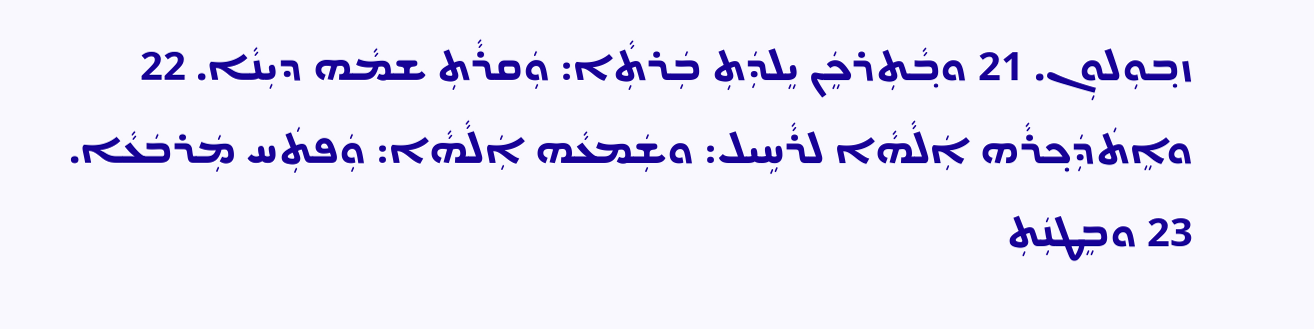ܙܒ݂ܘܼܠܘܼܢ. 21 ܘܒ݂ܵܬܼܪܟܸܿܢ ܝܸܠܕܲܬܼ ܒܲܪܬܼܵܐ: ܘܲܩܪܵܬܼ ܫܡܵܗ ܕܝܼܢܵܐ. 22 ܘܐܸܬܿܕܲܟ݂ܪܵܗ ܐܲܠܵܗܵܐ ܠܪܵܚܹܝܠ: ܘܫܲܡܥܵܗ ܐܲܠܵܗܵܐ: ܘܲܦܬܲܚ ܡܲܪܒܿܥܵܐ. 23 ܘܒܸܛܢܲܬܼ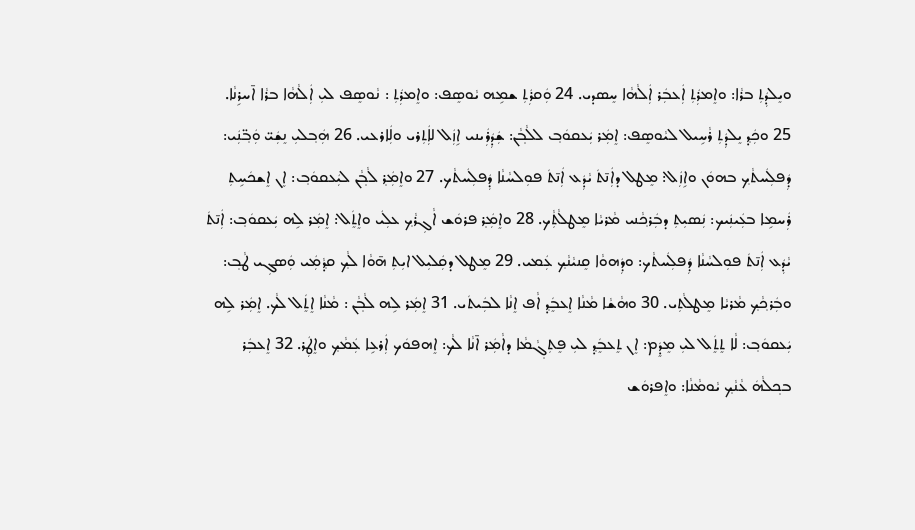ܘܝܸܠܕܲܬܼ ܒܪܵܐ: ܘܐܸܡܪܲܬܼ ܐܲܥܒܲܪ ܐܲܠܵܗܵܐ ܚܸܣܕܝ. 24 ܘܲܩܪܲܬܼ ܫܡܹܗ ܝܵܘܣܸܦ: ܘܐܸܡܪܲܬܼ : ܢܵܘܣܸܦ ܠܝܼ ܐܲܠܵܗܵܐ ܒܪܵܐ ܐ̄ܚܪܹܢܵܐ. 25 ܘܟܲܕ݂ ܝܸܠܕܲܬܼ ܪܵܚܹܝܠ ܠܝܵܘܣܸܦ: ܐܸܡܲܪ ܝܲܥܩܘܿܒ݂ ܠܠܵܒ݂ܵܢ: ܫܲܕܲܪܲܝܢܝ ܐܹܙܲܠ ܠܐܲܬܼܪܝ ܘܠܲܐܪܥܝ. 26 ܗܲܒ݂ܠܝܼ ܢܸܫܲܝ̈ ܘܲܒ݂̈ܢܲܝ: ܕܲܦܠܲܚܬܵܟ݂ ܒܗܘܿܢ ܘܐܹܙܲܠ: ܡܸܛܠ ܕܐܲܢ̄ܬܿ ܝܵܕܲܥ ܐܲܢ̄ܬܿ ܦܘܼܠܚܵܢܵܐ ܕܲܦܠܲܚܬܵܟ. 27 ܘܐܸܡܲܪ݂ ܠܵܒ݂ܵܢ ܠܝܲܥܩܘܿܒ݂: ܐܸܢ ܐܸܫܟܿܚܹܬܼ ܪܲܚܡܹܐ ܒܥܲܝܢܲܝܟ: ܢܲܣܝܼܬܼ ܕܒܲܪܟ݂ܵܢܝ ܡܵܪܝܵܐ ܡܸܛܠܵܬܼܵܟ. 28 ܘܐܸܡܲܪ݂ ܦܪܘܿܫ ܐܵܓܼܪܵܟ݂ ܥܠܲܝ ܘܐܸܬܸܿܠ: ܐܸܡܲܪ ܠܹܗ ܝܲܥܩܘܿܒ݂: ܐܲܢ̄ܬܿ ܝܵܕܲܥ ܐܲܢ̄ܬܿ ܦܘܼܠܚܵܢܵܐ ܕܲܦܠܲܚܬܵܟ: ܘܕܲܗܘܵܐ ܩܸܢܝܵܢܵܟ݂ ܥܲܡܝ. 29 ܡܸܛܠ ܕܩܲܠܝܼܠ ܐܝܼܬܼ ܗ̄ܘܵܐ ܠܵܟ݂ ܩܕ݂ܵܡܲܝ ܘܲܣܓܼܝ ܛܵܒ݂: ܘܒܲܪܟ݂ܵܟ݂ ܡܵܪܝܵܐ ܡܸܛܠܵܬܼܝ. 30 ܘܗܵܫܵܐ ܡܵܢܵܐ ܐܸܥܒܸܿܕ݂ ܐܵܦ ܐܸܢܵܐ ܠܒܲܝܬܿܝ. 31 ܐܸܡܲܪ ܠܹܗ ܠܵܒ݂ܵܢ : ܡܵܢܵܐ ܐܸܬܸܿܠ ܠܵܟ. ܐܸܡܲܪ ܠܹܗ ܝܲܥܩܘܿܒ݂: ܠܵܐ ܬܸܬܸܿܠ ܠܝܼ ܡܸܕܸܿܡ: ܐܸܢ ܬܸܥܒܸܿܕ݂ ܠܝܼ ܦܸܬܼܓ݂ܵܡܵܐ ܕܐܵܡܲܪ ܐ̄ܢܵܐ ܠܵܟ: ܐܸܗܦܘܿܟ ܐܲܪܥܹܐ ܥܲܡܵܟ݂ ܘܐܸܛܲܪ. 32 ܐܸܥܒܲܪ ܒܟ݂ܠܵܗܿ ܥܵܢܵܟ݂ ܝܵܘܡܵܢܵܐ: ܘܐܸܦܪܘܿܫ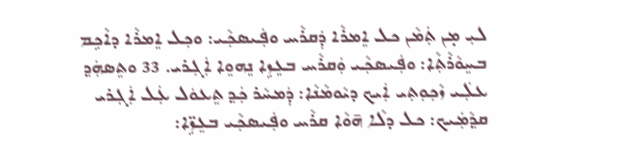ܠܝܼ ܡ̣ܢ ܬܲܡܵܢ ܟܠ ܐܸܡܪܵܐ ܕܲܩܪܵܚ ܘܦܲܝܣܟ݂ܵܝ: ܘܟ݂ܠ ܐܸܡܪܵܐ ܕܐܵܟܹܡ ܒܚܸܘܵܪܵܬܼܵܐ: ܘܦܲܝܣܟ݂ܵܝ ܘܲܩܪܵܚ ܒܥܸܙܹܐ ܢܸܗܘܸܐ ܐܲܓܼܪܝ. 33 ܘܬܸܣܗܲܕ݂ ܥܠܲܝ ܙܵܟ݂ܘܼܬܼܝ ܐܲܝܟ ܕܝܵܘܡܵܢܵܐ: ܕܲܡܚܵܪ ܟܲܕ݂ ܬܸܥܘܿܠ ܥܲܠ ܐܲܓܼܪܝ ܩܕ݂ܵܡܲܝܟ: ܟܠ ܕܠܵܐ ܗ̄ܘܵܐ ܩܪܵܚ ܘܦܲܝܣܟ݂ܵܝ ܒܥܸܙܹ̈ܐ: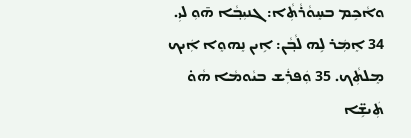ܘܐܵܟܹܡ ܒܚܸܘܵܪܵܬܼܵܐ: ܓܢܝܼܒ݂ܵܐ ܗ̄ܘܼ ܠܝܼ. 34 ܐܸܡܲܪ ܠܹܗ ܠܵܒ݂ܵܢ: ܐܹܝܢ ܢܸܗܘܸܐ ܐܲܝܟ ܡܸܠܬܼܵܟ. 35 ܘܲܦܪܲܫ ܒܝܵܘܡܵܐ ܗܵܘ̇ ܬܲܝܫܹ̈ܐ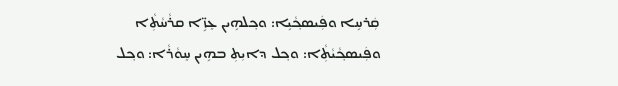ܩܲܪܚܹܐ ܘܦܲܝܣܟ݂ܵܝܹܐ: ܘܟ݂ܠܗܹܝܢ ܥܸܙܹ̈ܐ ܩܪܵܚܵܬܼܵܐ ܘܦܲܝܣܟ݂ܵܝܵܬܼܵܐ: ܘܟ݂ܠ ܕܐܝܼܬܼ ܒܗܹܝܢ ܚܸܘܵܪܵܐ: ܘܟ݂ܠ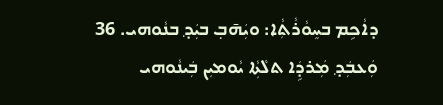ܕܐܵܟܹܡ ܒܚܸܘܵܪܵܬܼܵܐ: ܘܝܲܗ̄ܒ݂ ܒܝܲܕ݂ ܒܢܵܘܗܝ. 36 ܘܲܥܒܲܕ݂ ܡܲܪܕܹܿܐ ܬܠܵܬܼܵܐ ܝܵܘܡܝܼܢ ܒܲܝܢܵܘܗܝ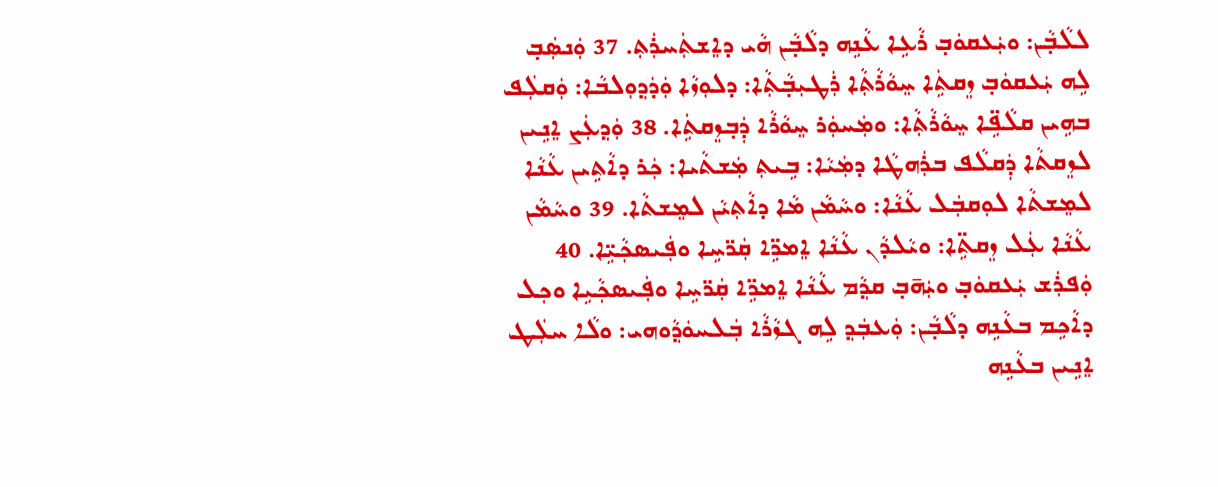ܠܠܵܒ݂ܵܢ: ܘܝܲܥܩܘܿܒ݂ ܪܵܥܹܐ ܥܵܢܹܗ ܕܠܵܒ݂ܵܢ ܗܵܝ ܕܐܸܫܬܲܚܪܲܬܼ. 37 ܘܲܢܣܲܒ݂ ܠܹܗ ܝܲܥܩܘܿܒ݂ ܙܸܩܬܹܿܐ ܚܸܘܵܪܵܬܼܵܐ ܪܲܛܝܼܒ݂ܵܬܼܵܐ: ܕܠܘܼܙܵܐ ܘܲܕܿܕ݂ܘܼܠܒܵܐ: ܘܲܩܠܲܦ ܒܗܹܝܢ ܩܠܵܦܹ̈ܐ ܚܸܘܵܪܵܬܼܵܐ: ܘܡܲܚܘܲܪ ܚܸܘܵܪܵܐ ܕܲܒ݂ܙܸܩܬܹܿܐ. 38 ܘܲܕ݂ܥܲܨ ܐܸܢܹܝܢ ܠܙܸܩܬܵܐ ܕܲܩܠܵܦ ܒܪܲܗܛܵܐ ܕܡܲܝܵܐ: ܒܹܝܬܼ ܡܲܫܬܵܝܐ: ܟܲܪ ܕܐܵܬܹܝܢ ܥܵܢܵܐ ܠܡܸܫܬܵܐ ܠܘܼܩܒܲܠ ܥܵܢܵܐ: ܘܚܵܡܵܢ ܡܵܐ ܕܐܵܬܼܝܵܢ ܠܡܸܫܬܵܐ. 39 ܘܚܵܡܵܢ ܥܵܢܵܐ ܥܲܠ ܙܸܩܬܹ̈ܐ: ܘܝܵܠܕܵܢ ܥܵܢܵܐ ܐܸܡܪܹ̈ܐ ܩܲܪ̈ܚܹܐ ܘܦܲܝܣܟ݂ܵܝܹ̈ܐ. 40 ܘܲܦܪܲܫ ܝܲܥܩܘܿܒ݂ ܘܝܲܗ̄ܒ݂ ܩܕ݂ܵܡ ܥܵܢܵܐ ܐܸܡܪܹ̈ܐ ܩܲܪ̈ܚܹܐ ܘܦܲܝܣܟ݂ܵܝܹܐ ܘܟ݂ܠ ܕܐܵܟܹܡ ܒܥܵܢܹܗ ܕܠܵܒ݂ܵܢ: ܘܲܥܒܲܕ݂ ܠܹܗ ܓܙܵܪܵܐ ܒܲܠܚܘܿܕ݂ܵܘܗܝ: ܘܠܵܐ ܚܠܲܛ ܐܸܢܹܝܢ ܒܥܵܢܹܗ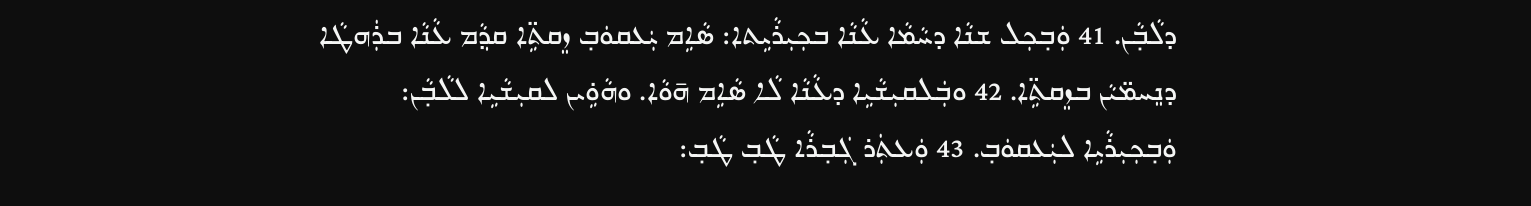ܕܠܵܒ݂ܵܢ. 41 ܘܲܒ݂ܟ݂ܠ ܫܢܵܐ ܕܚܵܡܵܐ ܥܵܢܵܐ ܒܟ݂ܝܼܪܵܝܹܬܐ: ܣܵܐܹܡ ܝܲܥܩܘܿܒ݂ ܙܸܩܬܹ̈ܐ ܩܕ݂ܵܡ ܥܵܢܵܐ ܒܪܲܗܛܵܐ ܕܢܸܚܡ̈ܝܵܢ ܒܙܸܩܬܹ̈ܐ. 42 ܘܒܲܠܩܝܼܫܵܝܹܐ ܕܥܵܢܵܐ ܠܵܐ ܣܵܐܹܡ ܗ̄ܘܵܐ. ܘܗܵܘܹ̇ܝܢ ܠܩܝܼܫܵܝܹܐ ܠܠܵܒ݂ܵܢ: ܘܲܒ݂ܟ݂ܝܼܪܵܝܹܐ ܠܝܲܥܩܘܿܒ݂. 43 ܘܲܥܬܲܪ ܓܲܒ݂ܪܵܐ ܛܵܒ݂ ܛܵܒ݂: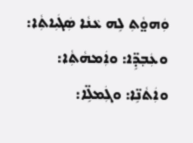ܘܲܗܘ̤ܵܬܼ ܠܹܗ ܥܵܢܵܐ ܣܲܓܿܝܼܐܬܼܵܐ: ܘܥܲܒ݂ܕܹ̈ܐ: ܘܐܲܡܗܵܬܼܵܐ: ܘܐܲܬܵܢܹ̈ܐ: ܘܓܲܡܠܹ̈ܐ: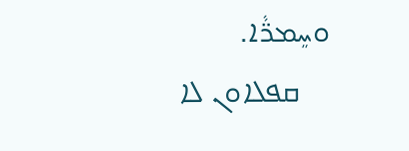ܘܚܸܡܪ̈ܵܐ.
    ܩܦܠܐܘܢ ܠܐ